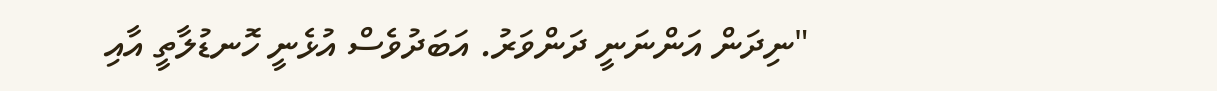"ނިދަން އަންނަނީ ދަންވަރު. އަބަދުވެސް އުޅެނީ ހޮނޑުލާތީ އާއި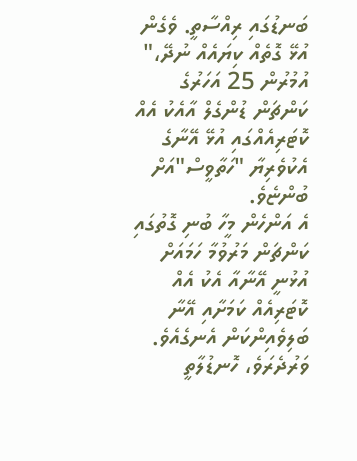ބަނޑުގައި ރިއްސާތީ. ވެގެން އުޅޭ ގޮތެއް ކިޔައެއް ނުދޭ،" އުމުރުން 25 އަހަރުގެ ކަންޗަން ޑުންގެލް އާއެކު އެއް ކޮޓަރިއެއްގައި އުޅޭ އޭނާގެ އެކުވެރިޔާ "ހަތާވީސް"އަށް ބުންޏެވެ.
އެ އަންހެން މީހާ ބުނި ގޮތުގައި ކަންޗަން މަރުވުމާ ހަމައަށް އުޅުނީ އޭނާއާ އެކު އެއް ކޮޓަރިއެއް ކަމަށާއި އޭނާ ބަލިވެއިންކަން އެނގެއެވެ. ވަރުދެރަވެ، ހޮނޑުލާތީ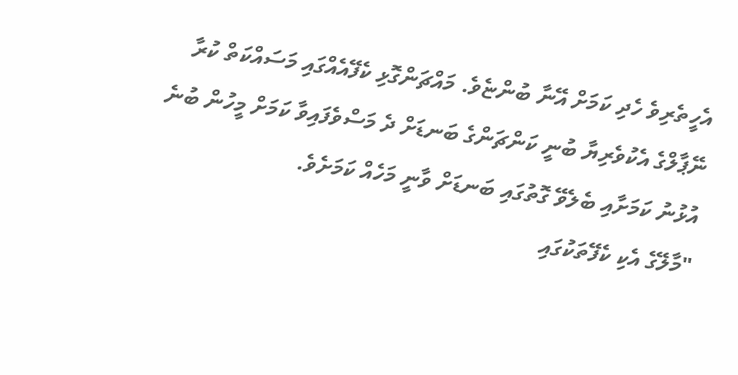އެހީތެރިވެ ހެދި ކަމަށް އޭނާ ބުންޏެވެ. މައްޗަންގޮޅި ކެފޭއެއްގައި މަސައްކަތް ކުރާ ނޭޕާލްގެ އެކުވެރިޔާ ބުނީ ކަންޗަންގެ ބަނޑަށް ދެ މަސްވެފައިވާ ކަމަށް މީހުން ބުނެ އުޅުނު ކަމަށާއި ބެލެވޭ ގޮތުގައި ބަނޑަށް ވާނީ މަހެއް ކަމަށެވެ.
"މާލޭގެ އެކި ކެފޭތަކުގައި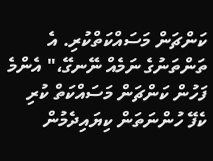ކަންޗަން މަސައްކަތްކުރި. އެ ތަންތަނުގެ ނަމެއް ނޭނގޭ،" އެންމެ ފަހުން ކަންޗަން މަސައްކަތް ކުރި ކެފޭ ހުންނަތަން ކިޔައިދެމުން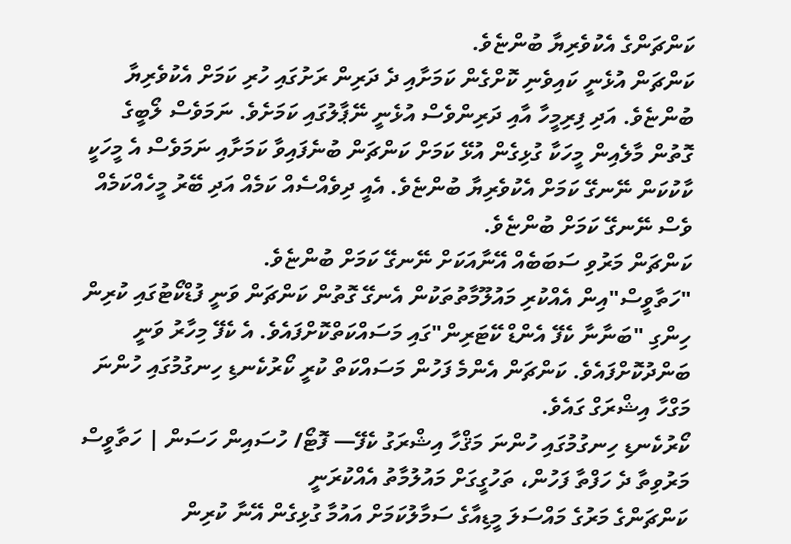ކަންޗަންގެ އެކުވެރިޔާ ބުންޏެވެ.
ކަންޗަން އުޅެނީ ކައިވެނި ކޮށްގެން ކަމަށާއި ދެ ދަރިން ރަށުގައި ހުރި ކަމަށް އެކުވެރިޔާ ބުންޏެވެ. އަދި ފިރިމީހާ އާއި ދަރިންވެސް އުޅެނީ ނޭޕާލުގައި ކަމަށެވެ. ނަމަވެސް ލޯބީގެ ގޮތުން މާލެއިން މީހަކާ ގުޅިގެން އުޅޭ ކަމަށް ކަންޗަން ބުނެފައިވާ ކަމަށާއި ނަމަވެސް އެ މީހަކީ ކާކުކަން ނޭނގޭ ކަމަށް އެކުވެރިޔާ ބުންޏެވެ. އެއީ ދިވެއްސެއް ކަމެއް އަދި ބޭރު މީހެއްކަމެއް ވެސް ނޭނގޭ ކަމަށް ބުންޏެވެ.
ކަންޗަން މަރުވި ސަބަބެއް އޭނާއަކަށް ނޭނގޭ ކަމަށް ބުންޏެވެ.
"ހަތާވީސް"އިން އެއްކުރި މައުލޫމާތުތަކުން އެނގޭ ގޮތުން ކަންޗަން ވަނީ ފުޑްކޯޓުގައި ކުރިން ހިންގި "ބަނާނާ ކެފޭ އެންޑް ކޭޓަރިން"ގައި މަސައްކަތްކޮށްފައެވެ. އެ ކެފޭ މިހާރު ވަނީ ބަންދުކޮށްފައެވެ. ކަންޗަން އެންމެ ފަހުން މަސައްކަތް ކުރީ ކޯރުކެނޑި ހިނގުމުގައި ހުންނަ މަގްހާ އިޝްރަގް ގައެވެ.
ކޯރުކެނޑި ހިނގުމުގައި ހުންނަ މަޤްހާ އިޝްރަގު ކެފޭ— ފޮޓޯ/ ހުސައިން ހަސަން | ހަތާވީސް
މަރުވިތާ ދެ ހަފްތާ ފަހުން، ތަހުގީގަށް މައުލުމާތު އެއްކުރަނީ
ކަންޗަންގެ މަރުގެ މައްސަލަ މީޑިއާގެ ސަމާލުކަމަށް އައުމާ ގުޅިގެން އޭނާ ކުރިން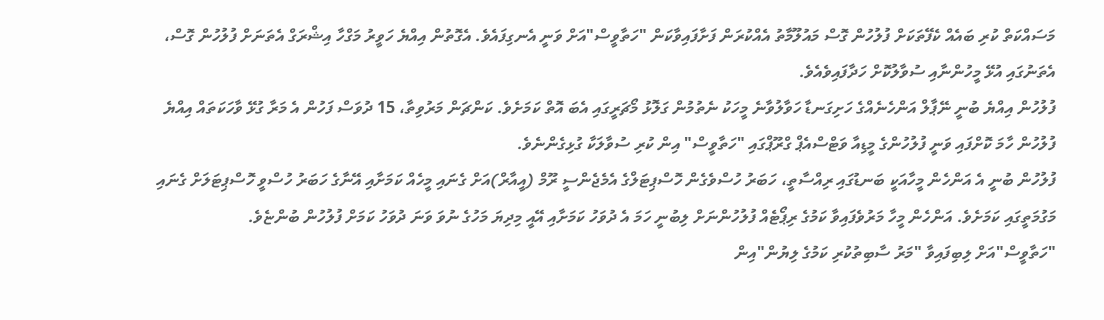މަސައްކަތް ކުރި ބައެއް ކެފޭތަކަށް ފުލުހުން ގޮސް މައުލޫމާތު އެއްކުރަން ފަށާފައިވާކަން "ހަތާވީސް"އަށް ވަނީ އެނގިފައެވެ. އެގޮތުން އިއްޔެ ހަވީރު މަގްހާ އިޝްރަގް އެތަނަށް ފުލުހުން ގޮސް، އެތަނުގައި އުޅޭ މީހުންނާއި ސުވާލުކޮށް ހަދާފައިވެއެވެ.
ފުލުހުން އިއްޔެ ބުނީ ނޭޕާލް އަންހެނެއްގެ ހަށިގަނޑާ ހަވާލުވާނެ މީހަކު ނެތުމުން ގަލޮޅު މޯޗަރީގައި އެބަ އޮތް ކަމަށެވެ. ކަންޗަން މަރުވިތާ، 15 ދުވަސް ފަހުން އެ މަރާ ގުޅޭ ވާހަކަތައް އިއްޔެ ފުލުހުން ހާމަ ކޮށްފައި ވަނީ ފުލުހުންގެ މީޑިއާ ވަޓްސްއެޕް ގްރޫޕްގައި "ހަތާވީސް" އިން ކުރި ސުވާލަކާ ގުޅިގެންނެވެ.
ފުލުހުން ބުނީ އެ އަންހެން މީހާއަކީ ބަނޑުގައި ރިއްސާތީ، ހަބަރު ހުސްވެގެން ހޮސްޕިޓަލްގެ އެމެޖެންސީ ރޫމް (އީއާރް)އަށް ގެނައި މީހެއް ކަމަށާއި އޭނާގެ ހަބަރު ހުސްވީ ހޮސްޕިޓަލަށް ގެނައި މަގުމަތީގައި ކަމަށެވެ. އަންހެން މީހާ މަރުވެފައިވާ ކަމުގެ ރިޕޯޓެއް ފުލުހުންނަށް ލިބުނީ ހަމަ އެ ދުވަހު ކަމަށާއި އޭއީ މިދިޔަ މަހުގެ ނުވަ ވަނަ ދުވަހު ކަމަށް ފުލުހުން ބުންޏެވެ.
"ހަތާވީސް"އަށް ލިބިފައިވާ "މަރު ސާބިތުކުރި ކަމުގެ ލިޔުން"އިން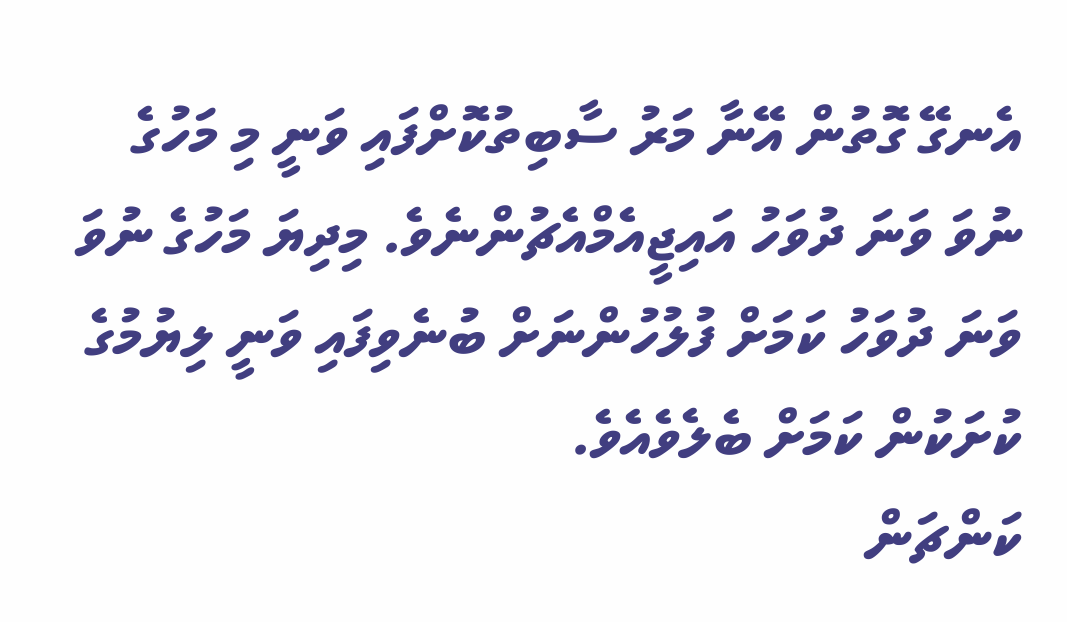އެނގޭ ގޮތުން އޭނާ މަރު ސާބިތުކޮށްފައި ވަނީ މި މަހުގެ ނުވަ ވަނަ ދުވަހު އައިޖީއެމްއެޗުންނެވެ. މިދިޔަ މަހުގެ ނުވަ ވަނަ ދުވަހު ކަމަށް ފުލުހުންނަށް ބުނެވިފައި ވަނީ ލިޔުމުގެ ކުށަކުން ކަމަށް ބެލެވެއެވެ.
ކަންޗަން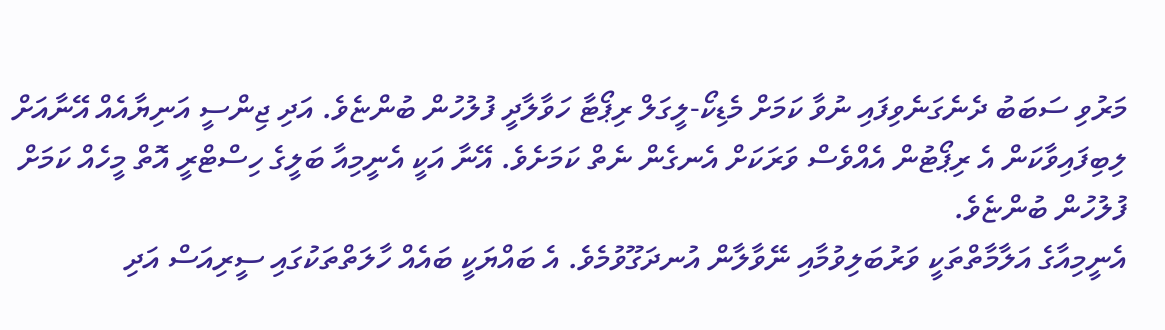މަރުވި ސަބަބު ދެނެގަނެވިފައި ނުވާ ކަމަށް މެޑިކޯ-ލީގަލް ރިޕޯޓާ ހަވާލާދީ ފުލުހުން ބުންޏެވެ. އަދި ޖިންސީ އަނިޔާއެއް އޭނާއަށް ލިބިފައިވާކަން އެ ރިޕޯޓުން އެއްވެސް ވަރަކަށް އެނގެން ނެތް ކަމަށެވެ. އޭނާ އަކީ އެނީމިއާ ބަލީގެ ހިސްޓްރީ އޮތް މީހެއް ކަމަށް ފުލުހުން ބުންޏެވެ.
އެނީމިއާގެ އަލާމާތްތަކީ ވަރުބަލިވުމާއި ނޭވާލާން އުނދަގޫވުމެވެ. އެ ބައްޔަކީ ބައެއް ހާލަތްތަކުގައި ސީރިއަސް އަދި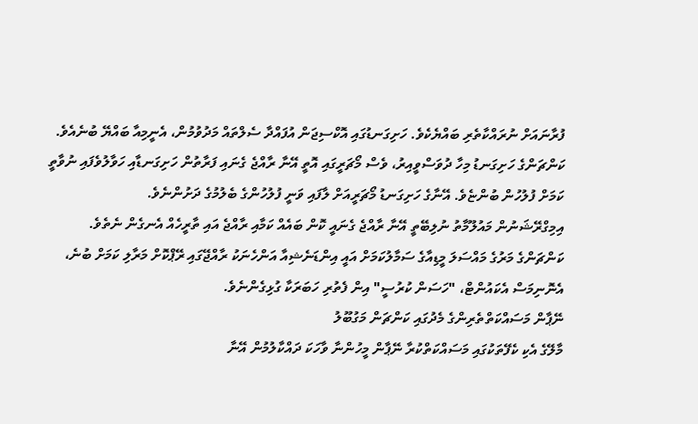ފުރާނައަށް ނުރައްކާތެރި ބައްޔެކެވެ. ހަށިގަނޑުގައި އޮކްސިޖަން އުފައްދާ ސެލްތައް މަދުވުމުން، އެނީމިއާ ބައްޔޭ ބުނެއެވެ.
ކަންޗަންގެ ހަށިގަނޑު މިހާ ދުވަސްވީއިރު، ވެސް މޯޗަރީގައި އޮތީ އޭނާ ރާއްޖެ ގެނައި ފަރާތުން ހަށިގަނޑާއި ހަވާލުވެފައި ނުވާތީ ކަމަށް ފުލުހުން ބުންޏެވެ. އޭނާގެ ހަށިގަނޑު މޯޗަރީއަށް ލާފައި ވަނީ ފުލުހުންގެ ބެލުމުގެ ދަށުންނެވެ.
އިމިގްރޭޝަނުން މައުލޫމާތު ނުލިބޭތީ އޭނާ ރާއްޖެ ގެނައީ ކޮން ބައެއް ކަމާއި ރާއްޖެ އައި ތާރީހެއް އެނގެން ނެތެވެ.
ކަންޗަންގެ މަރުގެ މައްސަލަ މީޑިއާގެ ސަމާލުކަމަށް އައީ އިންޑަނެޝިއާ އަންހެނަކު ރާއްޖޭގައި ރޭޕްކޮށް މަރާލި ކަމަށް ބުނެ، އެނޮނިމަސް އެކައުންޓް، "ހަސަން ކުރުސީ" އިން ފެތުރި ހަބަރަކާ ގުޅިގެންނެވެ.
ނޭޕާން މަސައްކަތްތެރިންގެ މެދުގައި ކަންޗަން މަގުބޫލު
މާލޭގެ އެކި ކެފޭތަކުގައި މަސައްކަތްކުރާ ނޭޕާން މީހުންނާ ވާހަކަ ދައްކާލުމުން އޭނާ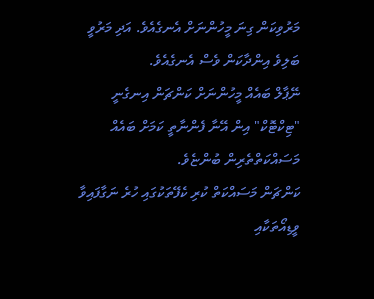މަރުވިކަން ގިނަ މީހުންނަށް އެނގެއެވެ. އަދި މަރުވީ ބަލިވެ އިންދާކަން ވެސް އެނގެއެވެ.
ނޭޕާލް ބައެއް މީހުންނަށް ކަންޗަން އިނގެނީ "ޓިކްޓޮކް" އިން އޭނާ ފެންނާތީ ކަމަށް ބައެއް މަސައްކަތްތެރިން ބުންޏެވެ.
ކަންޗަން މަސައްކަތް ކުރި ކެފޭތަކުގައި ހުރެ ނަގާފައިވާ ވީޑިއޯތަކާއި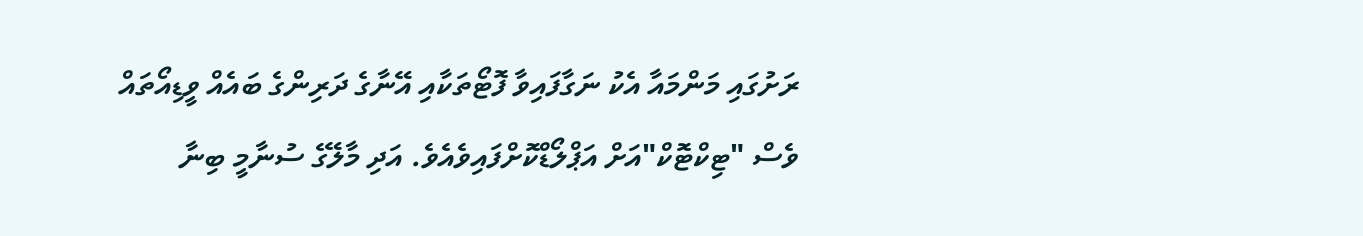ރަށުގައި މަންމައާ އެކު ނަގާފައިވާ ފޮޓޯތަކާއި އޭނާގެ ދަރިންގެ ބައެއް ވީޑިއޯތައް ވެސް "ޓިކްޓޮކް"އަށް އަޕްލޯޑްކޮށްފައިވެއެވެ. އަދި މާލޭގެ ސުނާމީ ބިނާ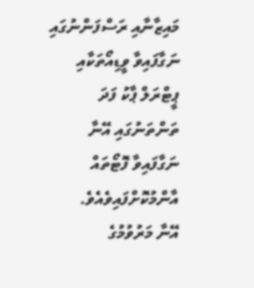މައިޒާނާއި ރަސްފަންނުގައި ނަގާފައިވާ ވީޑިއޯތަކާއި ޕީޓްރަލް ޕާކު ފަދަ ތަންތަނުގައި އޭނާ ނަގާފައިވާ ފޮޓޯތައް އާންމުކޮށްފައިވެއެވެ.
އޭނާ މަރުވުމުގެ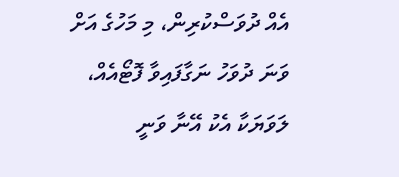އެއް ދުވަސްކުރިން، މި މަހުގެ އަށް ވަނަ ދުވަހު ނަގާފައިވާ ފޮޓޯއެއް، ލަވަޔަކާ އެކު އޭނާ ވަނީ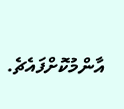އާންމުކޮށްފައެޗެ.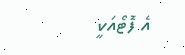އެ ފޮޓޯއަކީ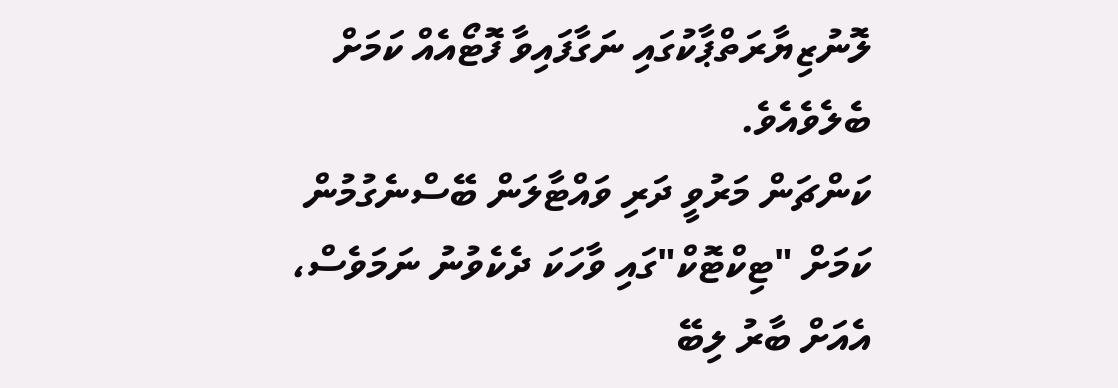ލޮނުޒިޔާރަތްޕާކުގައި ނަގާފައިވާ ފޮޓޯއެއް ކަމަށް ބެލެވެއެވެ.
ކަންޗަން މަރުވީ ދަރި ވައްޓާލަން ބޭސްނެގުމުން ކަމަށް "ޓިކްޓޮކް"ގައި ވާހަކަ ދެކެވުނު ނަމަވެސް، އެއަށް ބާރު ލިބޭ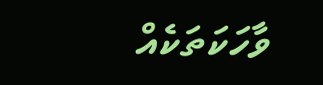ވާހަކަތަކެއް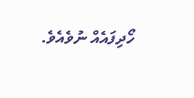ހޯދިފައެއް ނުވެއެވެ.